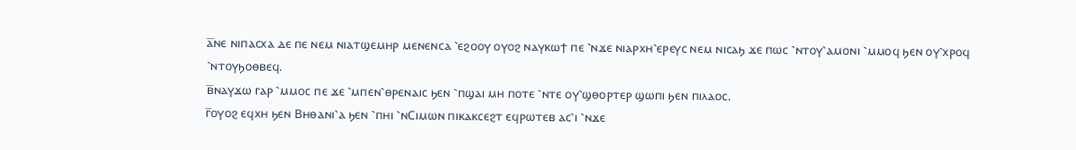ⲁ̅ⲛⲉ ⲛⲓⲡⲁⲥⲭⲁ ⲇⲉ ⲡⲉ ⲛⲉⲙ ⲛⲓⲁⲧϣⲉⲙⲏⲣ ⲙⲉⲛⲉⲛⲥⲁ ⳿ⲉϩⲟⲟⲩ ⲟⲩⲟϩ ⲛⲁⲩⲕⲱϯ ⲡⲉ ⳿ⲛϫⲉ ⲛⲓⲁⲣⲭⲏ⳿ⲉⲣⲉⲩⲥ ⲛⲉⲙ ⲛⲓⲥⲁϧ ϫⲉ ⲡⲱⲥ ⳿ⲛⲧⲟⲩ⳿ⲁⲙⲟⲛⲓ ⳿ⲙⲙⲟϥ ϧⲉⲛ ⲟⲩ⳿ⲭⲣⲟϥ ⳿ⲛⲧⲟⲩϧⲟⲑⲃⲉϥ.
ⲃ̅ⲛⲁⲩϫⲱ ⲅⲁⲣ ⳿ⲙⲙⲟⲥ ⲡⲉ ϫⲉ ⳿ⲙⲡⲉⲛ⳿ⲑⲣⲉⲛⲁⲓⲥ ϧⲉⲛ ⳿ⲡϣⲁⲓ ⲙⲏ ⲡⲟⲧⲉ ⳿ⲛⲧⲉ ⲟⲩ⳿ϣⲑⲟⲣⲧⲉⲣ ϣⲱⲡⲓ ϧⲉⲛ ⲡⲓⲗⲁⲟⲥ.
ⲅ̅ⲟⲩⲟϩ ⲉϥⲭⲏ ϧⲉⲛ Ⲃⲏⲑⲁⲛⲓ⳿ⲁ ϧⲉⲛ ⳿ⲡⲏⲓ ⳿ⲛⲤⲓⲙⲱⲛ ⲡⲓⲕⲁⲕⲥⲉϩⲧ ⲉϥⲣⲱⲧⲉⲃ ⲁⲥ⳿ⲓ ⳿ⲛϫⲉ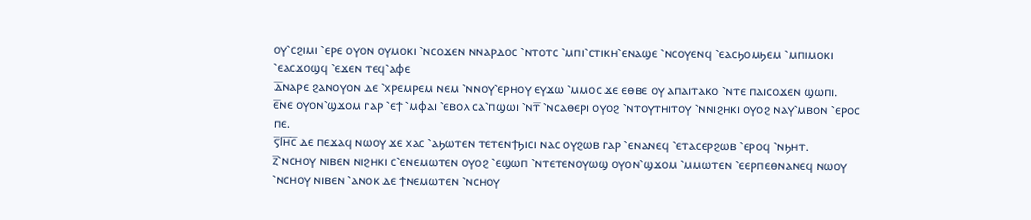ⲟⲩ⳿ⲥϩⲓⲙⲓ ⳿ⲉⲣⲉ ⲟⲩⲟⲛ ⲟⲩⲙⲟⲕⲓ ⳿ⲛⲥⲟϫⲉⲛ ⲛⲛⲁⲣⲇⲟⲥ ⳿ⲛⲧⲟⲧⲥ ⳿ⲙⲡⲓ⳿ⲥⲧⲓⲕⲏ⳿ⲉⲛⲁϣⲉ ⳿ⲛⲥⲟⲩⲉⲛϥ ⳿ⲉⲁⲥϧⲟⲙϧⲉⲙ ⳿ⲙⲡⲓⲙⲟⲕⲓ ⳿ⲉⲁⲥϫⲟϣϥ ⳿ⲉϫⲉⲛ ⲧⲉϥ⳿ⲁⲫⲉ
ⲇ̅ⲛⲁⲣⲉ ϩⲁⲛⲟⲩⲟⲛ ⲇⲉ ⳿ⲭⲣⲉⲙⲣⲉⲙ ⲛⲉⲙ ⳿ⲛⲛⲟⲩ⳿ⲉⲣⲏⲟⲩ ⲉⲩϫⲱ ⳿ⲙⲙⲟⲥ ϫⲉ ⲉⲑⲃⲉ ⲟⲩ ⲁⲡⲁⲓⲧⲁⲕⲟ ⳿ⲛⲧⲉ ⲡⲁⲓⲥⲟϫⲉⲛ ϣⲱⲡⲓ.
ⲉ̅ⲛⲉ ⲟⲩⲟⲛ⳿ϣϫⲟⲙ ⲅⲁⲣ ⳿ⲉϯ ⳿ⲙⲫⲁⲓ ⳿ⲉⲃⲟⲗ ⲥⲁ⳿ⲡϣⲱⲓ ⳿ⲛⲧ̅ ⳿ⲛⲥⲁⲑⲉⲣⲓ ⲟⲩⲟϩ ⳿ⲛⲧⲟⲩⲧⲏⲓⲧⲟⲩ ⳿ⲛⲛⲓϩⲏⲕⲓ ⲟⲩⲟϩ ⲛⲁⲩ⳿ⲙⲃⲟⲛ ⳿ⲉⲣⲟⲥ ⲡⲉ.
ⲋ̅Ⲓⲏ̅ⲥ̅ ⲇⲉ ⲡⲉϫⲁϥ ⲛⲱⲟⲩ ϫⲉ ⲭⲁⲥ ⳿ⲁϧⲱⲧⲉⲛ ⲧⲉⲧⲉⲛϯϧⲓⲥⲓ ⲛⲁⲥ ⲟⲩϩⲱⲃ ⲅⲁⲣ ⳿ⲉⲛⲁⲛⲉϥ ⳿ⲉⲧⲁⲥⲉⲣϩⲱⲃ ⳿ⲉⲣⲟϥ ⳿ⲛϧⲏⲧ.
ⲍ̅⳿ⲛⲥⲏⲟⲩ ⲛⲓⲃⲉⲛ ⲛⲓϩⲏⲕⲓ ⲥ⳿ⲉⲛⲉⲙⲱⲧⲉⲛ ⲟⲩⲟϩ ⳿ⲉϣⲱⲡ ⳿ⲛⲧⲉⲧⲉⲛⲟⲩⲱϣ ⲟⲩⲟⲛ⳿ϣϫⲟⲙ ⳿ⲙⲙⲱⲧⲉⲛ ⳿ⲉⲉⲣⲡⲉⲑⲛⲁⲛⲉϥ ⲛⲱⲟⲩ ⳿ⲛⲥⲏⲟⲩ ⲛⲓⲃⲉⲛ ⳿ⲁⲛⲟⲕ ⲇⲉ ϯⲛⲉⲙⲱⲧⲉⲛ ⳿ⲛⲥⲏⲟⲩ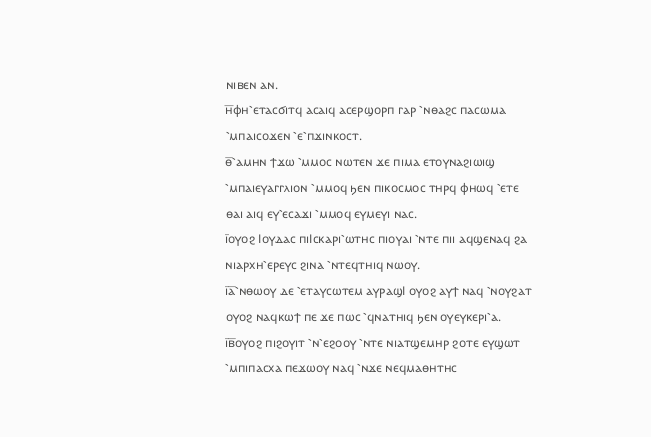ⲛⲓⲃⲉⲛ ⲁⲛ.
ⲏ̅ⲫⲏ⳿ⲉⲧⲁⲥϭⲓⲧϥ ⲁⲥⲁⲓϥ ⲁⲥⲉⲣϣⲟⲣⲡ ⲅⲁⲣ ⳿ⲛⲑⲁϩⲥ ⲡⲁⲥⲱⲙⲁ ⳿ⲙⲡⲁⲓⲥⲟϫⲉⲛ ⳿ⲉ⳿ⲡϫⲓⲛⲕⲟⲥⲧ.
ⲑ̅⳿ⲁⲙⲏⲛ ϯϫⲱ ⳿ⲙⲙⲟⲥ ⲛⲱⲧⲉⲛ ϫⲉ ⲡⲓⲙⲁ ⲉⲧⲟⲩⲛⲁϩⲓⲱⲓϣ ⳿ⲙⲡⲁⲓⲉⲩⲁⲅⲅⲗⲓⲟⲛ ⳿ⲙⲙⲟϥ ϧⲉⲛ ⲡⲓⲕⲟⲥⲙⲟⲥ ⲧⲏⲣϥ ⲫⲏⲱϥ ⳿ⲉⲧⲉ ⲑⲁⲓ ⲁⲓϥ ⲉⲩ⳿ⲉⲥⲁϫⲓ ⳿ⲙⲙⲟϥ ⲉⲩⲙⲉⲩⲓ ⲛⲁⲥ.
ⲓ̅ⲟⲩⲟϩ Ⲓⲟⲩⲇⲁⲥ ⲡⲓⲒⲥⲕⲁⲣⲓ⳿ⲱⲧⲏⲥ ⲡⲓⲟⲩⲁⲓ ⳿ⲛⲧⲉ ⲡⲓⲓ ⲁϥϣⲉⲛⲁϥ ϩⲁ ⲛⲓⲁⲣⲭⲏ⳿ⲉⲣⲉⲩⲥ ϩⲓⲛⲁ ⳿ⲛⲧⲉϥⲧⲏⲓϥ ⲛⲱⲟⲩ.
ⲓ̅ⲁ̅⳿ⲛⲑⲱⲟⲩ ⲇⲉ ⳿ⲉⲧⲁⲩⲥⲱⲧⲉⲙ ⲁⲩⲣⲁϣⲒ ⲟⲩⲟϩ ⲁⲩϯ ⲛⲁϥ ⳿ⲛⲟⲩϩⲁⲧ ⲟⲩⲟϩ ⲛⲁϥⲕⲱϯ ⲡⲉ ϫⲉ ⲡⲱⲥ ⳿ϥⲛⲁⲧⲏⲓϥ ϧⲉⲛ ⲟⲩⲉⲩⲕⲉⲣⲓ⳿ⲁ.
ⲓ̅ⲃ̅ⲟⲩⲟϩ ⲡⲓϩⲟⲩⲓⲧ ⳿ⲛ⳿ⲉϩⲟⲟⲩ ⳿ⲛⲧⲉ ⲛⲓⲁⲧϣⲉⲙⲏⲣ ϩⲟⲧⲉ ⲉⲩϣⲱⲧ ⳿ⲙⲡⲓⲡⲁⲥⲭⲁ ⲡⲉϫⲱⲟⲩ ⲛⲁϥ ⳿ⲛϫⲉ ⲛⲉϥⲙⲁⲑⲏⲧⲏⲥ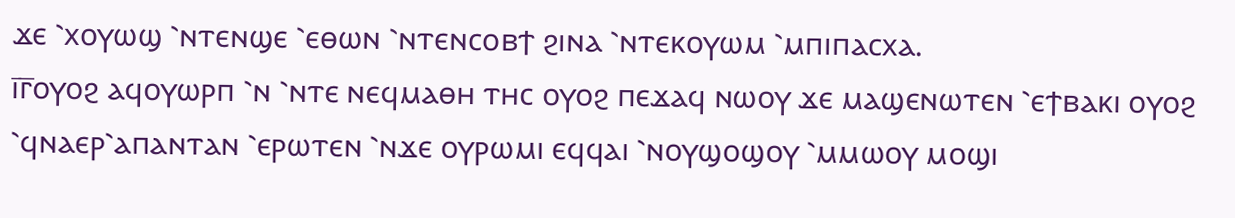ϫⲉ ⳿ⲭⲟⲩⲱϣ ⳿ⲛⲧⲉⲛϣⲉ ⳿ⲉⲑⲱⲛ ⳿ⲛⲧⲉⲛⲥⲟⲃϯ ϩⲓⲛⲁ ⳿ⲛⲧⲉⲕⲟⲩⲱⲙ ⳿ⲙⲡⲓⲡⲁⲥⲭⲁ.
ⲓ̅ⲅ̅ⲟⲩⲟϩ ⲁϥⲟⲩⲱⲣⲡ ⳿ⲛ ⳿ⲛⲧⲉ ⲛⲉϥⲙⲁⲑⲏ ⲧⲏⲥ ⲟⲩⲟϩ ⲡⲉϫⲁϥ ⲛⲱⲟⲩ ϫⲉ ⲙⲁϣⲉⲛⲱⲧⲉⲛ ⳿ⲉϯⲃⲁⲕⲓ ⲟⲩⲟϩ ⳿ϥⲛⲁⲉⲣ⳿ⲁⲡⲁⲛⲧⲁⲛ ⳿ⲉⲣⲱⲧⲉⲛ ⳿ⲛϫⲉ ⲟⲩⲣⲱⲙⲓ ⲉϥϥⲁⲓ ⳿ⲛⲟⲩϣⲟϣⲟⲩ ⳿ⲙⲙⲱⲟⲩ ⲙⲟϣⲓ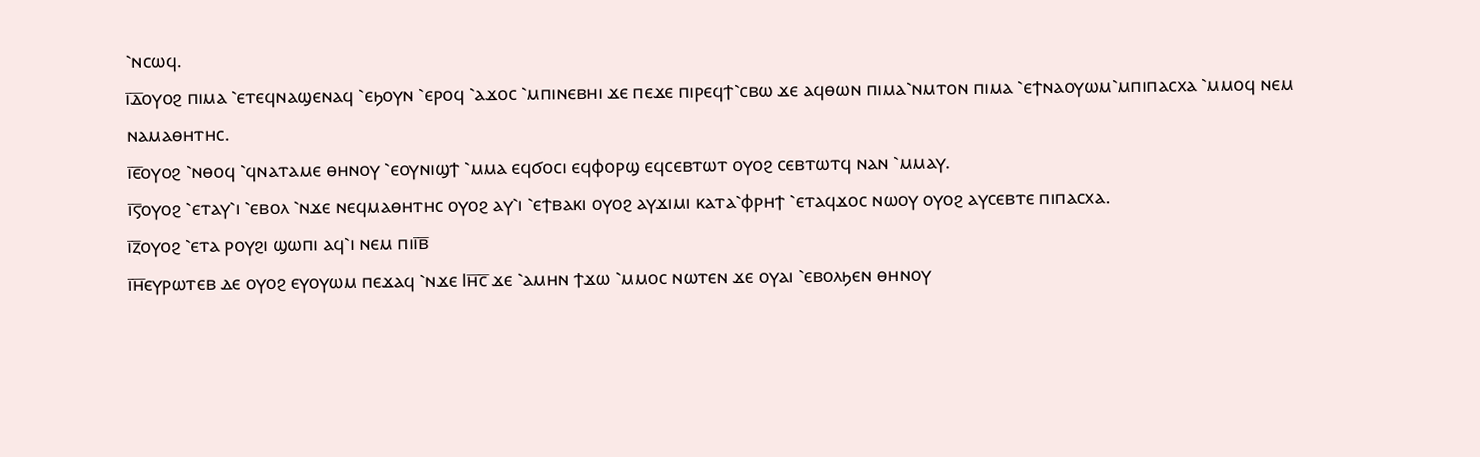⳿ⲛⲥⲱϥ.
ⲓ̅ⲇ̅ⲟⲩⲟϩ ⲡⲓⲙⲁ ⳿ⲉⲧⲉϥⲛⲁϣⲉⲛⲁϥ ⳿ⲉϧⲟⲩⲛ ⳿ⲉⲣⲟϥ ⳿ⲁϫⲟⲥ ⳿ⲙⲡⲓⲛⲉⲃⲏⲓ ϫⲉ ⲡⲉϫⲉ ⲡⲓⲣⲉϥϯ⳿ⲥⲃⲱ ϫⲉ ⲁϥⲑⲱⲛ ⲡⲓⲙⲁ⳿ⲛⲙⲧⲟⲛ ⲡⲓⲙⲁ ⳿ⲉϯⲛⲁⲟⲩⲱⲙ⳿ⲙⲡⲓⲡⲁⲥⲭⲁ ⳿ⲙⲙⲟϥ ⲛⲉⲙ ⲛⲁⲙⲁⲑⲏⲧⲏⲥ.
ⲓ̅ⲉ̅ⲟⲩⲟϩ ⳿ⲛⲑⲟϥ ⳿ϥⲛⲁⲧⲁⲙⲉ ⲑⲏⲛⲟⲩ ⳿ⲉⲟⲩⲛⲓϣϯ ⳿ⲙⲙⲁ ⲉϥϭⲟⲥⲓ ⲉϥⲫⲟⲣϣ ⲉϥⲥⲉⲃⲧⲱⲧ ⲟⲩⲟϩ ⲥⲉⲃⲧⲱⲧϥ ⲛⲁⲛ ⳿ⲙⲙⲁⲩ.
ⲓ̅ⲋ̅ⲟⲩⲟϩ ⳿ⲉⲧⲁⲩ⳿ⲓ ⳿ⲉⲃⲟⲗ ⳿ⲛϫⲉ ⲛⲉϥⲙⲁⲑⲏⲧⲏⲥ ⲟⲩⲟϩ ⲁⲩ⳿ⲓ ⳿ⲉϯⲃⲁⲕⲓ ⲟⲩⲟϩ ⲁⲩϫⲓⲙⲓ ⲕⲁⲧⲁ⳿ⲫⲣⲏϯ ⳿ⲉⲧⲁϥϫⲟⲥ ⲛⲱⲟⲩ ⲟⲩⲟϩ ⲁⲩⲥⲉⲃⲧⲉ ⲡⲓⲡⲁⲥⲭⲁ.
ⲓ̅ⲍ̅ⲟⲩⲟϩ ⳿ⲉⲧⲁ ⲣⲟⲩϩⲓ ϣⲱⲡⲓ ⲁϥ⳿ⲓ ⲛⲉⲙ ⲡⲓⲓ̅ⲃ̅
ⲓ̅ⲏ̅ⲉⲩⲣⲱⲧⲉⲃ ⲇⲉ ⲟⲩⲟϩ ⲉⲩⲟⲩⲱⲙ ⲡⲉϫⲁϥ ⳿ⲛϫⲉ Ⲓⲏ̅ⲥ̅ ϫⲉ ⳿ⲁⲙⲏⲛ ϯϫⲱ ⳿ⲙⲙⲟⲥ ⲛⲱⲧⲉⲛ ϫⲉ ⲟⲩⲁⲓ ⳿ⲉⲃⲟⲗϧⲉⲛ ⲑⲏⲛⲟⲩ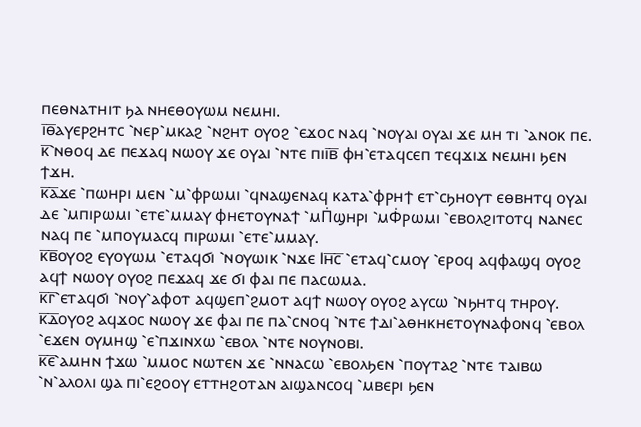ⲡⲉⲑⲛⲁⲧⲏⲓⲧ ϧⲁ ⲛⲏⲉⲑⲟⲩⲱⲙ ⲛⲉⲙⲏⲓ.
ⲓ̅ⲑ̅ⲁⲩⲉⲣϩⲏⲧⲥ ⳿ⲛⲉⲣ⳿ⲙⲕⲁϩ ⳿ⲛϩⲏⲧ ⲟⲩⲟϩ ⳿ⲉϫⲟⲥ ⲛⲁϥ ⳿ⲛⲟⲩⲁⲓ ⲟⲩⲁⲓ ϫⲉ ⲙⲏ ⲧⲓ ⳿ⲁⲛⲟⲕ ⲡⲉ.
ⲕ̅⳿ⲛⲑⲟϥ ⲇⲉ ⲡⲉϫⲁϥ ⲛⲱⲟⲩ ϫⲉ ⲟⲩⲁⲓ ⳿ⲛⲧⲉ ⲡⲓⲓ̅ⲃ̅ ⲫⲏ⳿ⲉⲧⲁϥⲥⲉⲡ ⲧⲉϥϫⲓϫ ⲛⲉⲙⲏⲓ ϧⲉⲛ ϯϫⲏ.
ⲕ̅ⲁ̅ϫⲉ ⳿ⲡⲱⲏⲣⲓ ⲙⲉⲛ ⳿ⲙ⳿ⲫⲣⲱⲙⲓ ⳿ϥⲛⲁϣⲉⲛⲁϥ ⲕⲁⲧⲁ⳿ⲫⲣⲏϯ ⲉⲧ⳿ⲥϧⲏⲟⲩⲧ ⲉⲑⲃⲏⲧϥ ⲟⲩⲁⲓ ⲇⲉ ⳿ⲙⲡⲓⲣⲱⲙⲓ ⳿ⲉⲧⲉ⳿ⲙⲙⲁⲩ ⲫⲏⲉⲧⲟⲩⲛⲁϯ ⳿ⲙⲠ̇ϣⲏⲣⲓ ⳿ⲙⲪ̇ⲣⲱⲙⲓ ⳿ⲉⲃⲟⲗϩⲓⲧⲟⲧϥ ⲛⲁⲛⲉⲥ ⲛⲁϥ ⲡⲉ ⳿ⲙⲡⲟⲩⲙⲁⲥϥ ⲡⲓⲣⲱⲙⲓ ⳿ⲉⲧⲉ⳿ⲙⲙⲁⲩ.
ⲕ̅ⲃ̅ⲟⲩⲟϩ ⲉⲩⲟⲩⲱⲙ ⳿ⲉⲧⲁϥϭⲓ ⳿ⲛⲟⲩⲱⲓⲕ ⳿ⲛϫⲉ Ⲓⲏ̅ⲥ̅ ⳿ⲉⲧⲁϥ⳿ⲥⲙⲟⲩ ⳿ⲉⲣⲟϥ ⲁϥⲫⲁϣϥ ⲟⲩⲟϩ ⲁϥϯ ⲛⲱⲟⲩ ⲟⲩⲟϩ ⲡⲉϫⲁϥ ϫⲉ ϭⲓ ⲫⲁⲓ ⲡⲉ ⲡⲁⲥⲱⲙⲁ.
ⲕ̅ⲅ̅⳿ⲉⲧⲁϥϭⲓ ⳿ⲛⲟⲩ⳿ⲁⲫⲟⲧ ⲁϥϣⲉⲡ⳿ϩⲙⲟⲧ ⲁϥϯ ⲛⲱⲟⲩ ⲟⲩⲟϩ ⲁⲩⲥⲱ ⳿ⲛϧⲏⲧϥ ⲧⲏⲣⲟⲩ.
ⲕ̅ⲇ̅ⲟⲩⲟϩ ⲁϥϫⲟⲥ ⲛⲱⲟⲩ ϫⲉ ⲫⲁⲓ ⲡⲉ ⲡⲁ⳿ⲥⲛⲟϥ ⳿ⲛⲧⲉ ϯⲇⲓ⳿ⲁⲑⲏⲕⲏⲉⲧⲟⲩⲛⲁⲫⲟⲛϥ ⳿ⲉⲃⲟⲗ ⳿ⲉϫⲉⲛ ⲟⲩⲙⲏϣ ⳿ⲉ⳿ⲡϫⲓⲛⲭⲱ ⳿ⲉⲃⲟⲗ ⳿ⲛⲧⲉ ⲛⲟⲩⲛⲟⲃⲓ.
ⲕ̅ⲉ̅⳿ⲁⲙⲏⲛ ϯϫⲱ ⳿ⲙⲙⲟⲥ ⲛⲱⲧⲉⲛ ϫⲉ ⳿ⲛⲛⲁⲥⲱ ⳿ⲉⲃⲟⲗϧⲉⲛ ⳿ⲡⲟⲩⲧⲁϩ ⳿ⲛⲧⲉ ⲧⲁⲓⲃⲱ ⳿ⲛ⳿ⲁⲗⲟⲗⲓ ϣⲁ ⲡⲓ⳿ⲉϩⲟⲟⲩ ⲉⲧⲧⲏϩⲟⲧⲁⲛ ⲁⲓϣⲁⲛⲥⲟϥ ⳿ⲙⲃⲉⲣⲓ ϧⲉⲛ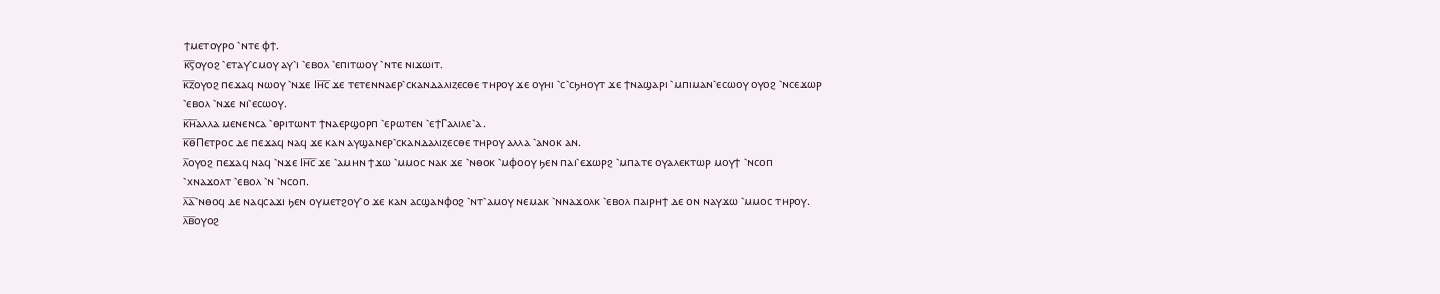ϯⲙⲉⲧⲟⲩⲣⲟ ⳿ⲛⲧⲉ ⲫϯ.
ⲕ̅ⲋ̅ⲟⲩⲟϩ ⳿ⲉⲧⲁⲩ⳿ⲥⲙⲟⲩ ⲁⲩ⳿ⲓ ⳿ⲉⲃⲟⲗ ⳿ⲉⲡⲓⲧⲱⲟⲩ ⳿ⲛⲧⲉ ⲛⲓϫⲱⲓⲧ.
ⲕ̅ⲍ̅ⲟⲩⲟϩ ⲡⲉϫⲁϥ ⲛⲱⲟⲩ ⳿ⲛϫⲉ Ⲓⲏ̅ⲥ̅ ϫⲉ ⲧⲉⲧⲉⲛⲛⲁⲉⲣ⳿ⲥⲕⲁⲛⲇⲁⲗⲓⲍⲉⲥⲑⲉ ⲧⲏⲣⲟⲩ ϫⲉ ⲟⲩⲏⲓ ⳿ⲥ⳿ⲥϧⲏⲟⲩⲧ ϫⲉ ϯⲛⲁϣⲁⲣⲓ ⳿ⲙⲡⲓⲙⲁⲛ⳿ⲉⲥⲱⲟⲩ ⲟⲩⲟϩ ⳿ⲛⲥⲉϫⲱⲣ ⳿ⲉⲃⲟⲗ ⳿ⲛϫⲉ ⲛⲓ⳿ⲉⲥⲱⲟⲩ.
ⲕ̅ⲏ̅ⲁⲗⲗⲁ ⲙⲉⲛⲉⲛⲥⲁ ⳿ⲑⲣⲓⲧⲱⲛⲧ ϯⲛⲁⲉⲣϣⲟⲣⲡ ⳿ⲉⲣⲱⲧⲉⲛ ⳿ⲉϯⲄⲁⲗⲓⲗⲉ⳿ⲁ.
ⲕ̅ⲑ̅Ⲡⲉⲧⲣⲟⲥ ⲇⲉ ⲡⲉϫⲁϥ ⲛⲁϥ ϫⲉ ⲕⲁⲛ ⲁⲩϣⲁⲛⲉⲣ⳿ⲥⲕⲁⲛⲇⲁⲗⲓⲍⲉⲥⲑⲉ ⲧⲏⲣⲟⲩ ⲁⲗⲗⲁ ⳿ⲁⲛⲟⲕ ⲁⲛ.
ⲗ̅ⲟⲩⲟϩ ⲡⲉϫⲁϥ ⲛⲁϥ ⳿ⲛϫⲉ Ⲓⲏ̅ⲥ̅ ϫⲉ ⳿ⲁⲙⲏⲛ ϯϫⲱ ⳿ⲙⲙⲟⲥ ⲛⲁⲕ ϫⲉ ⳿ⲛⲑⲟⲕ ⳿ⲙⲫⲟⲟⲩ ϧⲉⲛ ⲡⲁⲓ⳿ⲉϫⲱⲣϩ ⳿ⲙⲡⲁⲧⲉ ⲟⲩⲁⲗⲉⲕⲧⲱⲣ ⲙⲟⲩϯ ⳿ⲛⲥⲟⲡ ⳿ⲭⲛⲁϫⲟⲗⲧ ⳿ⲉⲃⲟⲗ ⳿ⲛ ⳿ⲛⲥⲟⲡ.
ⲗ̅ⲁ̅⳿ⲛⲑⲟϥ ⲇⲉ ⲛⲁϥⲥⲁϫⲓ ϧⲉⲛ ⲟⲩⲙⲉⲧϩⲟⲩ⳿ⲟ ϫⲉ ⲕⲁⲛ ⲁⲥϣⲁⲛⲫⲟϩ ⳿ⲛⲧ⳿ⲁⲙⲟⲩ ⲛⲉⲙⲁⲕ ⳿ⲛⲛⲁϫⲟⲗⲕ ⳿ⲉⲃⲟⲗ ⲡⲁⲓⲣⲏϯ ⲇⲉ ⲟⲛ ⲛⲁⲩϫⲱ ⳿ⲙⲙⲟⲥ ⲧⲏⲣⲟⲩ.
ⲗ̅ⲃ̅ⲟⲩⲟϩ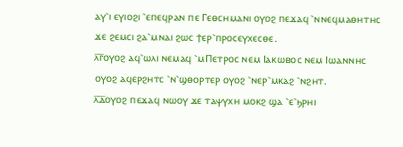ⲁⲩ⳿ⲓ ⲉⲩⲓⲟϩⲓ ⳿ⲉⲡⲉϥⲣⲁⲛ ⲡⲉ Ⲅⲉⲑⲥⲏⲙⲁⲛⲓ ⲟⲩⲟϩ ⲡⲉϫⲁϥ ⳿ⲛⲛⲉϥⲙⲁⲑⲏⲧⲏⲥ ϫⲉ ϩⲉⲙⲥⲓ ϩⲁ⳿ⲙⲛⲁⲓ ϩⲱⲥ ϯⲉⲣ⳿ⲡⲣⲟⲥⲉⲩⲭⲉⲥⲑⲉ.
ⲗ̅ⲅ̅ⲟⲩⲟϩ ⲁϥ⳿ⲱⲗⲓ ⲛⲉⲙⲁϥ ⳿ⲙⲠⲉⲧⲣⲟⲥ ⲛⲉⲙ Ⲓⲁⲕⲱⲃⲟⲥ ⲛⲉⲙ Ⲓⲱⲁⲛⲛⲏⲥ ⲟⲩⲟϩ ⲁϥⲉⲣϩⲏⲧⲥ ⳿ⲛ⳿ϣⲑⲟⲣⲧⲉⲣ ⲟⲩⲟϩ ⳿ⲛⲉⲣ⳿ⲙⲕⲁϩ ⳿ⲛϩⲏⲧ.
ⲗ̅ⲇ̅ⲟⲩⲟϩ ⲡⲉϫⲁϥ ⲛⲱⲟⲩ ϫⲉ ⲧⲁⲯⲩⲭⲏ ⲙⲟⲕϩ ϣⲁ ⳿ⲉ⳿ϧⲣⲏⲓ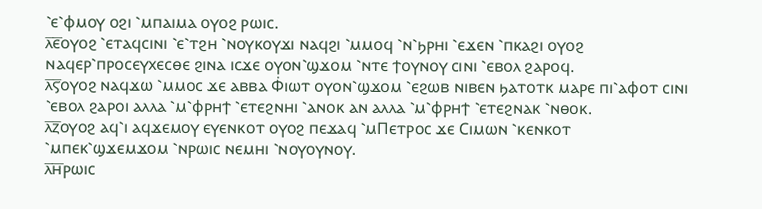⳿ⲉ⳿ⲫⲙⲟⲩ ⲟϩⲓ ⳿ⲙⲡⲁⲓⲙⲁ ⲟⲩⲟϩ ⲣⲱⲓⲥ.
ⲗ̅ⲉ̅ⲟⲩⲟϩ ⳿ⲉⲧⲁϥⲥⲓⲛⲓ ⳿ⲉ⳿ⲧϩⲏ ⳿ⲛⲟⲩⲕⲟⲩϫⲓ ⲛⲁϥϩⲓ ⳿ⲙⲙⲟϥ ⳿ⲛ⳿ϧⲣⲏⲓ ⳿ⲉϫⲉⲛ ⳿ⲡⲕⲁϩⲓ ⲟⲩⲟϩ ⲛⲁϥⲉⲣ⳿ⲡⲣⲟⲥⲉⲩⲭⲉⲥⲑⲉ ϩⲓⲛⲁ ⲓⲥϫⲉ ⲟⲩⲟⲛ⳿ϣϫⲟⲙ ⳿ⲛⲧⲉ ϯⲟⲩⲛⲟⲩ ⲥⲓⲛⲓ ⳿ⲉⲃⲟⲗ ϩⲁⲣⲟϥ.
ⲗ̅ⲋ̅ⲟⲩⲟϩ ⲛⲁϥϫⲱ ⳿ⲙⲙⲟⲥ ϫⲉ ⲁⲃⲃⲁ Ⲫ̇ⲓⲱⲧ ⲟⲩⲟⲛ⳿ϣϫⲟⲙ ⳿ⲉϩⲱⲃ ⲛⲓⲃⲉⲛ ϧⲁⲧⲟⲧⲕ ⲙⲁⲣⲉ ⲡⲓ⳿ⲁⲫⲟⲧ ⲥⲓⲛⲓ ⳿ⲉⲃⲟⲗ ϩⲁⲣⲟⲓ ⲁⲗⲗⲁ ⳿ⲙ⳿ⲫⲣⲏϯ ⳿ⲉⲧⲉϩⲛⲏⲓ ⳿ⲁⲛⲟⲕ ⲁⲛ ⲁⲗⲗⲁ ⳿ⲙ⳿ⲫⲣⲏϯ ⳿ⲉⲧⲉϩⲛⲁⲕ ⳿ⲛⲑⲟⲕ.
ⲗ̅ⲍ̅ⲟⲩⲟϩ ⲁϥ⳿ⲓ ⲁϥϫⲉⲙⲟⲩ ⲉⲩⲉⲛⲕⲟⲧ ⲟⲩⲟϩ ⲡⲉϫⲁϥ ⳿ⲙⲠⲉⲧⲣⲟⲥ ϫⲉ Ⲥⲓⲙⲱⲛ ⳿ⲕⲉⲛⲕⲟⲧ ⳿ⲙⲡⲉⲕ⳿ϣϫⲉⲙϫⲟⲙ ⳿ⲛⲣⲱⲓⲥ ⲛⲉⲙⲏⲓ ⳿ⲛⲟⲩⲟⲩⲛⲟⲩ.
ⲗ̅ⲏ̅ⲣⲱⲓⲥ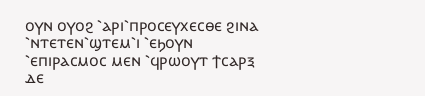ⲟⲩⲛ ⲟⲩⲟϩ ⳿ⲁⲣⲓ⳿ⲡⲣⲟⲥⲉⲩⲭⲉⲥⲑⲉ ϩⲓⲛⲁ ⳿ⲛⲧⲉⲧⲉⲛ⳿ϣⲧⲉⲙ⳿ⲓ ⳿ⲉϧⲟⲩⲛ ⳿ⲉⲡⲓⲣⲁⲥⲙⲟⲥ ⲙⲉⲛ ⳿ϥⲣⲱⲟⲩⲧ ϯⲥⲁⲣⲝ ⲇⲉ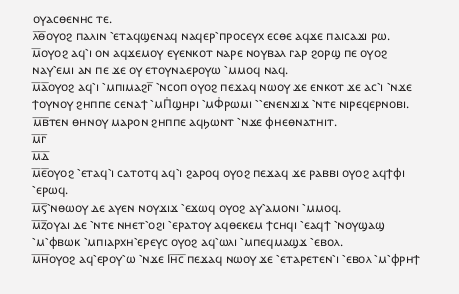ⲟⲩⲁⲥⲑⲉⲛⲏⲥ ⲧⲉ.
ⲗ̅ⲑ̅ⲟⲩⲟϩ ⲡⲁⲗⲓⲛ ⳿ⲉⲧⲁϥϣⲉⲛⲁϥ ⲛⲁϥⲉⲣ⳿ⲡⲣⲟⲥⲉⲩⲭ ⲉⲥⲑⲉ ⲁϥϫⲉ ⲡⲁⲓⲥⲁϫⲓ ⲣⲱ.
ⲙ̅ⲟⲩⲟϩ ⲁϥ⳿ⲓ ⲟⲛ ⲁϥϫⲉⲙⲟⲩ ⲉⲩⲉⲛⲕⲟⲧ ⲛⲁⲣⲉ ⲛⲟⲩⲃⲁⲗ ⲅⲁⲣ ϩⲟⲣϣ ⲡⲉ ⲟⲩⲟϩ ⲛⲁⲩ⳿ⲉⲙⲓ ⲁⲛ ⲡⲉ ϫⲉ ⲟⲩ ⲉⲧⲟⲩⲛⲁⲉⲣⲟⲩⲱ ⳿ⲙⲙⲟϥ ⲛⲁϥ.
ⲙ̅ⲁ̅ⲟⲩⲟϩ ⲁϥ⳿ⲓ ⳿ⲙⲡⲓⲙⲁϩⲅ̅ ⳿ⲛⲥⲟⲡ ⲟⲩⲟϩ ⲡⲉϫⲁϥ ⲛⲱⲟⲩ ϫⲉ ⲉⲛⲕⲟⲧ ϫⲉ ⲁⲥ⳿ⲓ ⳿ⲛϫⲉ ϯⲟⲩⲛⲟⲩ ϩⲏⲡⲡⲉ ⲥⲉⲛⲁϯ ⳿ⲙⲠ̇ϣⲏⲣⲓ ⳿ⲙⲪ̇ⲣⲱⲙⲓ ⳿⳿ⲉⲛⲉⲛϫⲓϫ ⳿ⲛⲧⲉ ⲛⲓⲣⲉϥⲉⲣⲛⲟⲃⲓ.
ⲙ̅ⲃ̅ⲧⲉⲛ ⲑⲏⲛⲟⲩ ⲙⲁⲣⲟⲛ ϩⲏⲡⲡⲉ ⲁϥϧⲱⲛⲧ ⳿ⲛϫⲉ ⲫⲏⲉⲑⲛⲁⲧⲏⲓⲧ.
ⲙ̅ⲅ̅
ⲙ̅ⲇ̅
ⲙ̅ⲉ̅ⲟⲩⲟϩ ⳿ⲉⲧⲁϥ⳿ⲓ ⲥⲁⲧⲟⲧϥ ⲁϥ⳿ⲓ ϩⲁⲣⲟϥ ⲟⲩⲟϩ ⲡⲉϫⲁϥ ϫⲉ ⲣⲁⲃⲃⲓ ⲟⲩⲟϩ ⲁϥϯⲫⲓ ⳿ⲉⲣⲱϥ.
ⲙ̅ⲋ̅⳿ⲛⲑⲱⲟⲩ ⲇⲉ ⲁⲩⲉⲛ ⲛⲟⲩϫⲓϫ ⳿ⲉϫⲱϥ ⲟⲩⲟϩ ⲁⲩ⳿ⲁⲙⲟⲛⲓ ⳿ⲙⲙⲟϥ.
ⲙ̅ⲍ̅ⲟⲩⲁⲓ ⲇⲉ ⳿ⲛⲧⲉ ⲛⲏⲉⲧ⳿ⲟϩⲓ ⳿ⲉⲣⲁⲧⲟⲩ ⲁϥⲑⲉⲕⲉⲙ ϯⲥⲏϥⲓ ⳿ⲉⲁϥϯ ⳿ⲛⲟⲩϣⲁϣ ⳿ⲙ⳿ⲫⲃⲱⲕ ⳿ⲙⲡⲓⲁⲣⲭⲏ⳿ⲉⲣⲉⲩⲥ ⲟⲩⲟϩ ⲁϥ⳿ⲱⲗⲓ ⳿ⲙⲡⲉϥⲙⲁϣϫ ⳿ⲉⲃⲟⲗ.
ⲙ̅ⲏ̅ⲟⲩⲟϩ ⲁϥ⳿ⲉⲣⲟⲩ⳿ⲱ ⳿ⲛϫⲉ Ⲓⲏ̅ⲥ̅ ⲡⲉϫⲁϥ ⲛⲱⲟⲩ ϫⲉ ⳿ⲉⲧⲁⲣⲉⲧⲉⲛ⳿ⲓ ⳿ⲉⲃⲟⲗ ⳿ⲙ⳿ⲫⲣⲏϯ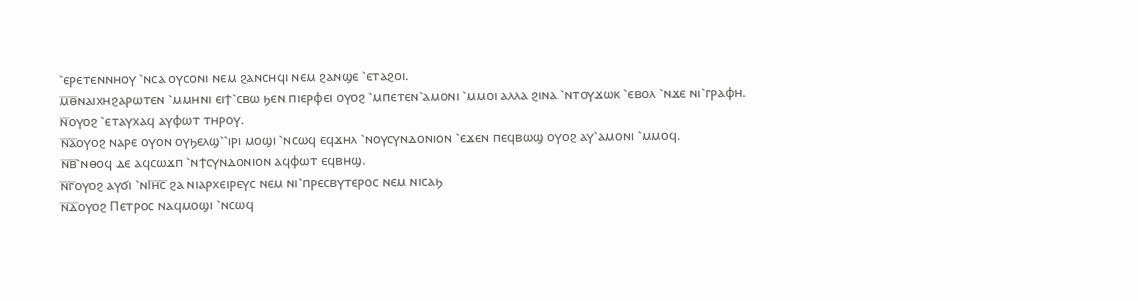⳿ⲉⲣⲉⲧⲉⲛⲛⲏⲟⲩ ⳿ⲛⲥⲁ ⲟⲩⲥⲟⲛⲓ ⲛⲉⲙ ϩⲁⲛⲥⲏϥⲓ ⲛⲉⲙ ϩⲁⲛϣⲉ ⳿ⲉⲧⲁϩⲟⲓ.
ⲙ̅ⲑ̅ⲛⲁⲓⲭⲏϩⲁⲣⲱⲧⲉⲛ ⳿ⲙⲙⲏⲛⲓ ⲉⲓϯ⳿ⲥⲃⲱ ϧⲉⲛ ⲡⲓⲉⲣⲫⲉⲓ ⲟⲩⲟϩ ⳿ⲙⲡⲉⲧⲉⲛ⳿ⲁⲙⲟⲛⲓ ⳿ⲙⲙⲟⲓ ⲁⲗⲗⲁ ϩⲓⲛⲁ ⳿ⲛⲧⲟⲩϫⲱⲕ ⳿ⲉⲃⲟⲗ ⳿ⲛϫⲉ ⲛⲓ⳿ⲅⲣⲁⲫⲏ.
ⲛ̅ⲟⲩⲟϩ ⳿ⲉⲧⲁⲩⲭⲁϥ ⲁⲩⲫⲱⲧ ⲧⲏⲣⲟⲩ.
ⲛ̅ⲁ̅ⲟⲩⲟϩ ⲛⲁⲣⲉ ⲟⲩⲟⲛ ⲟⲩϧⲉⲗϣ⳿⳿ⲓⲣⲓ ⲙⲟϣⲓ ⳿ⲛⲥⲱϥ ⲉϥϫⲏⲗ ⳿ⲛⲟⲩⲥⲩⲛⲇⲟⲛⲓⲟⲛ ⳿ⲉϫⲉⲛ ⲡⲉϥⲃⲱϣ ⲟⲩⲟϩ ⲁⲩ⳿ⲁⲙⲟⲛⲓ ⳿ⲙⲙⲟϥ.
ⲛ̅ⲃ̅⳿ⲛⲑⲟϥ ⲇⲉ ⲁϥⲥⲱϫⲡ ⳿ⲛϯⲥⲩⲛⲇⲟⲛⲓⲟⲛ ⲁϥⲫⲱⲧ ⲉϥⲃⲏϣ.
ⲛ̅ⲅ̅ⲟⲩⲟϩ ⲁⲩϭⲓ ⳿ⲛⲒⲏ̅ⲥ̅ ϩⲁ ⲛⲓⲁⲣⲭⲉⲓⲣⲉⲩⲥ ⲛⲉⲙ ⲛⲓ⳿ⲡⲣⲉⲥⲃⲩⲧⲉⲣⲟⲥ ⲛⲉⲙ ⲛⲓⲥⲁϧ
ⲛ̅ⲇ̅ⲟⲩⲟϩ Ⲡⲉⲧⲣⲟⲥ ⲛⲁϥⲙⲟϣⲓ ⳿ⲛⲥⲱϥ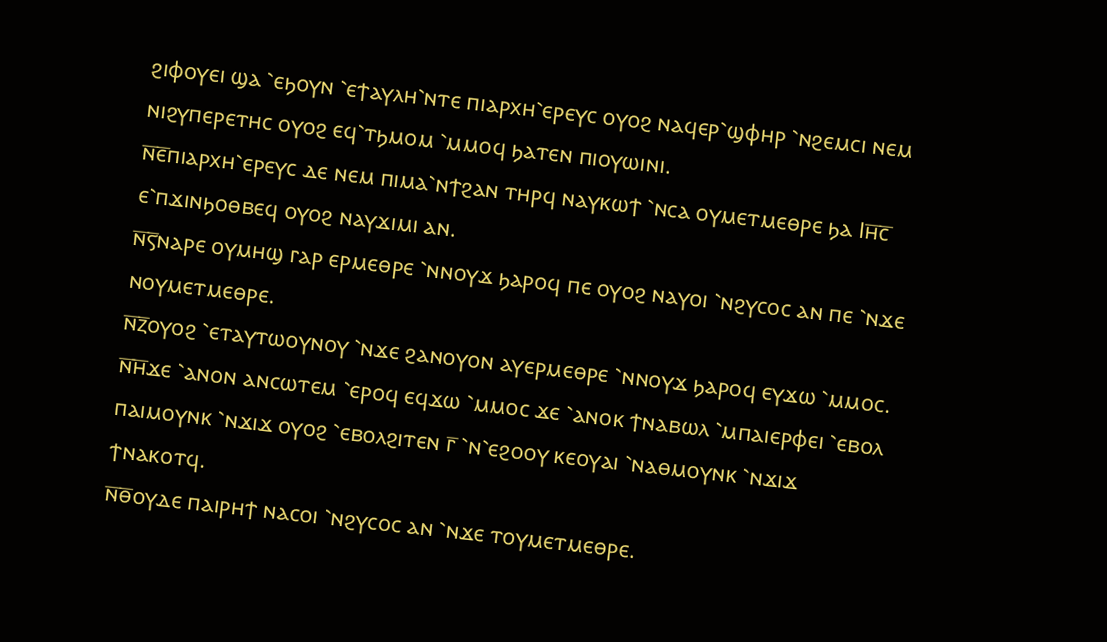ϩⲓⲫⲟⲩⲉⲓ ϣⲁ ⳿ⲉϧⲟⲩⲛ ⳿ⲉϯⲁⲩⲗⲏ⳿ⲛⲧⲉ ⲡⲓⲁⲣⲭⲏ⳿ⲉⲣⲉⲩⲥ ⲟⲩⲟϩ ⲛⲁϥⲉⲣ⳿ϣⲫⲏⲣ ⳿ⲛϩⲉⲙⲥⲓ ⲛⲉⲙ ⲛⲓϩⲩⲡⲉⲣⲉⲧⲏⲥ ⲟⲩⲟϩ ⲉϥ⳿ⲧϧⲙⲟⲙ ⳿ⲙⲙⲟϥ ϧⲁⲧⲉⲛ ⲡⲓⲟⲩⲱⲓⲛⲓ.
ⲛ̅ⲉ̅ⲡⲓⲁⲣⲭⲏ⳿ⲉⲣⲉⲩⲥ ⲇⲉ ⲛⲉⲙ ⲡⲓⲙⲁ⳿ⲛϯϩⲁⲛ ⲧⲏⲣϥ ⲛⲁⲩⲕⲱϯ ⳿ⲛⲥⲁ ⲟⲩⲙⲉⲧⲙⲉⲑⲣⲉ ϧⲁ Ⲓⲏ̅ⲥ̅ ⲉ⳿ⲡϫⲓⲛϧⲟⲑⲃⲉϥ ⲟⲩⲟϩ ⲛⲁⲩϫⲓⲙⲓ ⲁⲛ.
ⲛ̅ⲋ̅ⲛⲁⲣⲉ ⲟⲩⲙⲏϣ ⲅⲁⲣ ⲉⲣⲙⲉⲑⲣⲉ ⳿ⲛⲛⲟⲩϫ ϧⲁⲣⲟϥ ⲡⲉ ⲟⲩⲟϩ ⲛⲁⲩⲟⲓ ⳿ⲛϩⲩⲥⲟⲥ ⲁⲛ ⲡⲉ ⳿ⲛϫⲉ ⲛⲟⲩⲙⲉⲧⲙⲉⲑⲣⲉ.
ⲛ̅ⲍ̅ⲟⲩⲟϩ ⳿ⲉⲧⲁⲩⲧⲱⲟⲩⲛⲟⲩ ⳿ⲛϫⲉ ϩⲁⲛⲟⲩⲟⲛ ⲁⲩⲉⲣⲙⲉⲑⲣⲉ ⳿ⲛⲛⲟⲩϫ ϧⲁⲣⲟϥ ⲉⲩϫⲱ ⳿ⲙⲙⲟⲥ.
ⲛ̅ⲏ̅ϫⲉ ⳿ⲁⲛⲟⲛ ⲁⲛⲥⲱⲧⲉⲙ ⳿ⲉⲣⲟϥ ⲉϥϫⲱ ⳿ⲙⲙⲟⲥ ϫⲉ ⳿ⲁⲛⲟⲕ ϯⲛⲁⲃⲱⲗ ⳿ⲙⲡⲁⲓⲉⲣⲫⲉⲓ ⳿ⲉⲃⲟⲗ ⲡⲁⲓⲙⲟⲩⲛⲕ ⳿ⲛϫⲓϫ ⲟⲩⲟϩ ⳿ⲉⲃⲟⲗϩⲓⲧⲉⲛ ⲅ̅ ⳿ⲛ⳿ⲉϩⲟⲟⲩ ⲕⲉⲟⲩⲁⲓ ⳿ⲛⲁⲑⲙⲟⲩⲛⲕ ⳿ⲛϫⲓϫ ϯⲛⲁⲕⲟⲧϥ.
ⲛ̅ⲑ̅ⲟⲩⲇⲉ ⲡⲁⲓⲣⲏϯ ⲛⲁⲥⲟⲓ ⳿ⲛϩⲩⲥⲟⲥ ⲁⲛ ⳿ⲛϫⲉ ⲧⲟⲩⲙⲉⲧⲙⲉⲑⲣⲉ.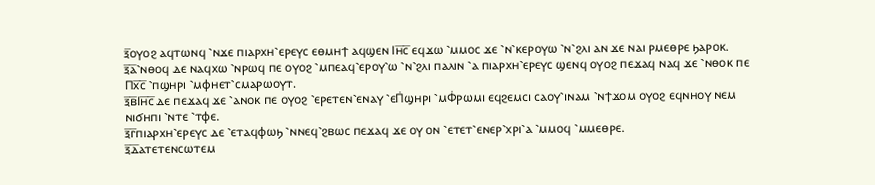ⲝ̅ⲟⲩⲟϩ ⲁϥⲧⲱⲛϥ ⳿ⲛϫⲉ ⲡⲓⲁⲣⲭⲏ⳿ⲉⲣⲉⲩⲥ ⲉⲑⲙⲏϯ ⲁϥϣⲉⲛ Ⲓⲏ̅ⲥ̅ ⲉϥϫⲱ ⳿ⲙⲙⲟⲥ ϫⲉ ⳿ⲛ⳿ⲕⲉⲣⲟⲩⲱ ⳿ⲛ⳿ϩⲗⲓ ⲁⲛ ϫⲉ ⲛⲁⲓ ⲣⲙⲉⲑⲣⲉ ϧⲁⲣⲟⲕ.
ⲝ̅ⲁ̅⳿ⲛⲑⲟϥ ⲇⲉ ⲛⲁϥⲭⲱ ⳿ⲛⲣⲱϥ ⲡⲉ ⲟⲩⲟϩ ⳿ⲙⲡⲉⲁϥ⳿ⲉⲣⲟⲩ⳿ⲱ ⳿ⲛ⳿ϩⲗⲓ ⲡⲁⲗⲓⲛ ⳿ⲁ ⲡⲓⲁⲣⲭⲏ⳿ⲉⲣⲉⲩⲥ ϣⲉⲛϥ ⲟⲩⲟϩ ⲡⲉϫⲁϥ ⲛⲁϥ ϫⲉ ⳿ⲛⲑⲟⲕ ⲡⲉ Ⲡⲭ̅ⲥ̅ ⳿ⲡϣⲏⲣⲓ ⳿ⲙⲫⲏⲉⲧ⳿ⲥⲙⲁⲣⲱⲟⲩⲧ.
ⲝ̅ⲃ̅Ⲓⲏ̅ⲥ̅ ⲇⲉ ⲡⲉϫⲁϥ ϫⲉ ⳿ⲁⲛⲟⲕ ⲡⲉ ⲟⲩⲟϩ ⳿ⲉⲣⲉⲧⲉⲛ⳿ⲉⲛⲁⲩ ⳿ⲉⲠ̇ϣⲏⲣⲓ ⳿ⲙⲪ̇ⲣⲱⲙⲓ ⲉϥϩⲉⲙⲥⲓ ⲥⲁⲟⲩ⳿ⲓⲛⲁⲙ ⳿ⲛϯϫⲟⲙ ⲟⲩⲟϩ ⲉϥⲛⲏⲟⲩ ⲛⲉⲙ ⲛⲓϭⲏⲡⲓ ⳿ⲛⲧⲉ ⳿ⲧⲫⲉ.
ⲝ̅ⲅ̅ⲡⲓⲁⲣⲭⲏ⳿ⲉⲣⲉⲩⲥ ⲇⲉ ⳿ⲉⲧⲁϥⲫⲱϧ ⳿ⲛⲛⲉϥ⳿ϩⲃⲱⲥ ⲡⲉϫⲁϥ ϫⲉ ⲟⲩ ⲟⲛ ⳿ⲉⲧⲉⲧ⳿ⲉⲛⲉⲣ⳿ⲭⲣⲓ⳿ⲁ ⳿ⲙⲙⲟϥ ⳿ⲙⲙⲉⲑⲣⲉ.
ⲝ̅ⲇ̅ⲁⲧⲉⲧⲉⲛⲥⲱⲧⲉⲙ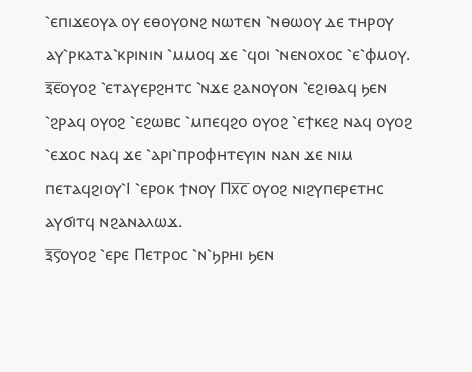⳿ⲉⲡⲓϫⲉⲟⲩⲁ ⲟⲩ ⲉⲑⲟⲩⲟⲛϩ ⲛⲱⲧⲉⲛ ⳿ⲛⲑⲱⲟⲩ ⲇⲉ ⲧⲏⲣⲟⲩ ⲁⲩ⳿ⲣⲕⲁⲧⲁ⳿ⲕⲣⲓⲛⲓⲛ ⳿ⲙⲙⲟϥ ϫⲉ ⳿ϥⲟⲓ ⳿ⲛⲉⲛⲟⲭⲟⲥ ⳿ⲉ⳿ⲫⲙⲟⲩ.
ⲝ̅ⲉ̅ⲟⲩⲟϩ ⳿ⲉⲧⲁⲩⲉⲣϩⲏⲧⲥ ⳿ⲛϫⲉ ϩⲁⲛⲟⲩⲟⲛ ⳿ⲉϩⲓⲑⲁϥ ϧⲉⲛ ⳿ϩⲣⲁϥ ⲟⲩⲟϩ ⳿ⲉϩⲱⲃⲥ ⳿ⲙⲡⲉϥϩⲟ ⲟⲩⲟϩ ⳿ⲉϯⲕⲉϩ ⲛⲁϥ ⲟⲩⲟϩ ⳿ⲉϫⲟⲥ ⲛⲁϥ ϫⲉ ⳿ⲁⲣⲓ⳿ⲡⲣⲟⲫⲏⲧⲉⲩⲓⲛ ⲛⲁⲛ ϫⲉ ⲛⲓⲙ ⲡⲉⲧⲁϥϩⲓⲟⲩ⳿Ⲓ ⳿ⲉⲣⲟⲕ ϯⲛⲟⲩ Ⲡⲭ̅ⲥ̅ ⲟⲩⲟϩ ⲛⲓϩⲩⲡⲉⲣⲉⲧⲏⲥ ⲁⲩϭⲓⲧϥ ⲛϩⲁⲛⲁⲗⲱϫ.
ⲝ̅ⲋ̅ⲟⲩⲟϩ ⳿ⲉⲣⲉ Ⲡⲉⲧⲣⲟⲥ ⳿ⲛ⳿ϧⲣⲏⲓ ϧⲉⲛ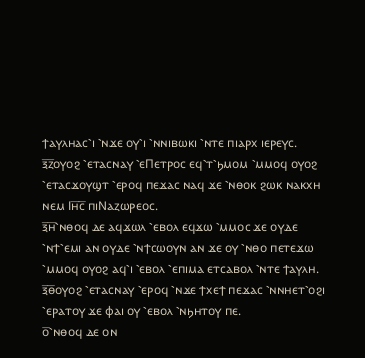ϯⲁⲩⲗⲏⲁⲥ⳿ⲓ ⳿ⲛϫⲉ ⲟⲩ⳿ⲓ ⳿ⲛⲛⲓⲃⲱⲕⲓ ⳿ⲛⲧⲉ ⲡⲓⲁⲣⲭ ⲓⲉⲣⲉⲩⲥ.
ⲝ̅ⲍ̅ⲟⲩⲟϩ ⳿ⲉⲧⲁⲥⲛⲁⲩ ⳿ⲉⲠⲉⲧⲣⲟⲥ ⲉϥ⳿ⲧ⳿ϧⲙⲟⲙ ⳿ⲙⲙⲟϥ ⲟⲩⲟϩ ⳿ⲉⲧⲁⲥϫⲟⲩϣⲧ ⳿ⲉⲣⲟϥ ⲡⲉϫⲁⲥ ⲛⲁϥ ϫⲉ ⳿ⲛⲑⲟⲕ ϩⲱⲕ ⲛⲁⲕⲭⲏ ⲛⲉⲙ Ⲓⲏ̅ⲥ̅ ⲡⲓⲚⲁⲍⲱⲣⲉⲟⲥ.
ⲝ̅ⲏ̅⳿ⲛⲑⲟϥ ⲇⲉ ⲁϥϫⲱⲗ ⳿ⲉⲃⲟⲗ ⲉϥϫⲱ ⳿ⲙⲙⲟⲥ ϫⲉ ⲟⲩⲇⲉ ⳿ⲛϯ⳿ⲉⲙⲓ ⲁⲛ ⲟⲩⲇⲉ ⳿ⲛϯⲥⲱⲟⲩⲛ ⲁⲛ ϫⲉ ⲟⲩ ⳿ⲛⲑⲟ ⲡⲉⲧⲉϫⲱ ⳿ⲙⲙⲟϥ ⲟⲩⲟϩ ⲁϥ⳿ⲓ ⳿ⲉⲃⲟⲗ ⳿ⲉⲡⲓⲙⲁ ⲉⲧⲥⲁⲃⲟⲗ ⳿ⲛⲧⲉ ϯⲁⲩⲗⲏ.
ⲝ̅ⲑ̅ⲟⲩⲟϩ ⳿ⲉⲧⲁⲥⲛⲁⲩ ⳿ⲉⲣⲟϥ ⳿ⲛϫⲉ ϯⲭⲉϯ ⲡⲉϫⲁⲥ ⳿ⲛⲛⲏⲉⲧ⳿ⲟϩⲓ ⳿ⲉⲣⲁⲧⲟⲩ ϫⲉ ⲫⲁⲓ ⲟⲩ ⳿ⲉⲃⲟⲗ ⳿ⲛϧⲏⲧⲟⲩ ⲡⲉ.
ⲟ̅⳿ⲛⲑⲟϥ ⲇⲉ ⲟⲛ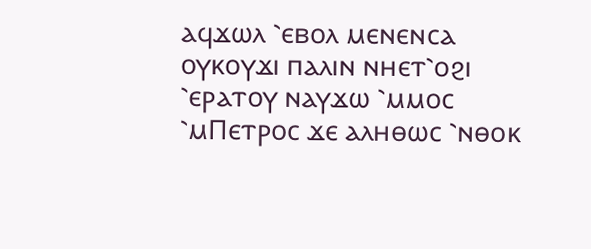ⲁϥϫⲱⲗ ⳿ⲉⲃⲟⲗ ⲙⲉⲛⲉⲛⲥⲁ ⲟⲩⲕⲟⲩϫⲓ ⲡⲁⲗⲓⲛ ⲛⲏⲉⲧ⳿ⲟϩⲓ ⳿ⲉⲣⲁⲧⲟⲩ ⲛⲁⲩϫⲱ ⳿ⲙⲙⲟⲥ ⳿ⲙⲠⲉⲧⲣⲟⲥ ϫⲉ ⲁⲗⲏⲑⲱⲥ ⳿ⲛⲑⲟⲕ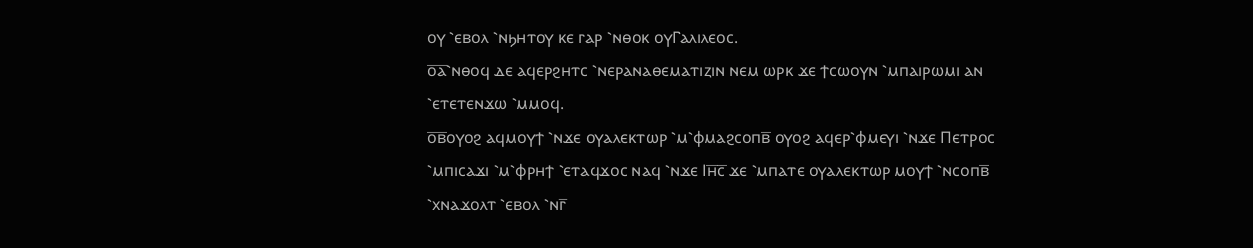ⲟⲩ ⳿ⲉⲃⲟⲗ ⳿ⲛϧⲏⲧⲟⲩ ⲕⲉ ⲅⲁⲣ ⳿ⲛⲑⲟⲕ ⲟⲩⲄⲁⲗⲓⲗⲉⲟⲥ.
ⲟ̅ⲁ̅⳿ⲛⲑⲟϥ ⲇⲉ ⲁϥⲉⲣϩⲏⲧⲥ ⳿ⲛⲉⲣⲁⲛⲁⲑⲉⲙⲁⲧⲓⲍⲓⲛ ⲛⲉⲙ ⲱⲣⲕ ϫⲉ ϯⲥⲱⲟⲩⲛ ⳿ⲙⲡⲁⲓⲣⲱⲙⲓ ⲁⲛ ⳿ⲉⲧⲉⲧⲉⲛϫⲱ ⳿ⲙⲙⲟϥ.
ⲟ̅ⲃ̅ⲟⲩⲟϩ ⲁϥⲙⲟⲩϯ ⳿ⲛϫⲉ ⲟⲩⲁⲗⲉⲕⲧⲱⲣ ⳿ⲙ⳿ⲫⲙⲁϩⲥⲟⲡⲃ̅ ⲟⲩⲟϩ ⲁϥⲉⲣ⳿ⲫⲙⲉⲩⲓ ⳿ⲛϫⲉ Ⲡⲉⲧⲣⲟⲥ ⳿ⲙⲡⲓⲥⲁϫⲓ ⳿ⲙ⳿ⲫⲣⲏϯ ⳿ⲉⲧⲁϥϫⲟⲥ ⲛⲁϥ ⳿ⲛϫⲉ Ⲓⲏ̅ⲥ̅ ϫⲉ ⳿ⲙⲡⲁⲧⲉ ⲟⲩⲁⲗⲉⲕⲧⲱⲣ ⲙⲟⲩϯ ⳿ⲛⲥⲟⲡⲃ̅ ⳿ⲭⲛⲁϫⲟⲗⲧ ⳿ⲉⲃⲟⲗ ⳿ⲛⲅ̅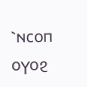⳿ⲛⲥⲟⲡ ⲟⲩⲟϩ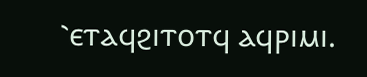⳿ⲉⲧⲁϥϩⲓⲧⲟⲧϥ ⲁϥⲣⲓⲙⲓ.